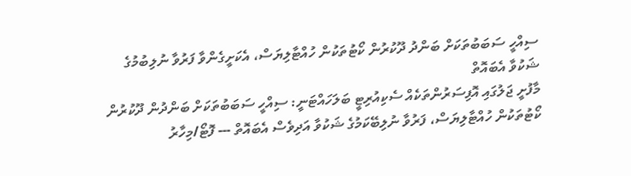ސިއްހީ ސަބަބުތަކަށް ބަންދު ދޫކުރުން ކޯޓުތަކުން ހުއްޓާލިޔަސް، އެކަށީގެންވާ ފަރުވާ ނުލިބުމުގެ ޝަކުވާ އެބައޮތް
މާފުށީ ޖަލުގައި އޮފިސަރުންތަކެއް ސެކިއުރިޓީ ބަލަހައްޓަނީ: ސިއްހީ ސަބަބުތަކަށް ބަންދުން ދޫކުރުން ކޯޓުތަކުން ހުއްޓާލިޔަސް، ފަރުވާ ނުލިބޭކަމުގެ ޝަކުވާ އަދިވެސް އެބައޮތް --- ފޮޓޯ/މިހާރު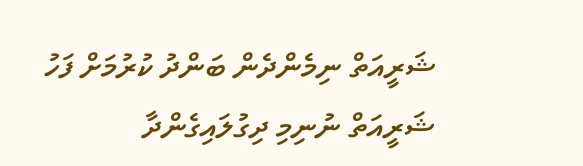ޝަރީއަތް ނިމެންދެން ބަންދު ކުރުމަށް ފަހު ޝަރީއަތް ނުނިމި ދިގުލައިގެންދާ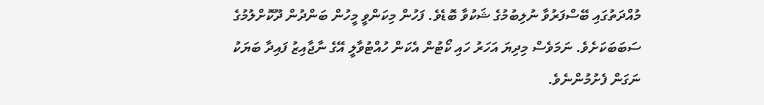މުއްދަތުގައި ބޭސްފަރުވާ ނުލިބުމުގެ ޝަކުވާ ބޮޑެވެ. ފަހުން މިކަންވީ މީހުން ބަންދުން ދޫކޮށްލުމުގެ ސަބަބަކަށެވެ. ނަމަވެސް މިދިޔަ އަހަރު ހައި ކޯޓުން އެކަން ހުއްޓުވާލީ އޭގެ ނާޖާއިޒު ފައިދާ ބަޔަކު ނަގަން ފެށުމުންނެވެ.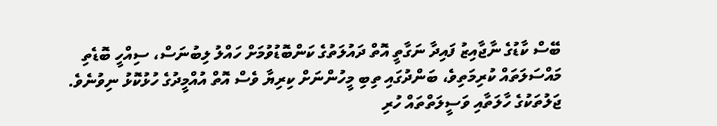ބޭސް ކާޑުގެ ނާޖާއިޒު ފައިދާ ނަގާތީ އޮތް ދައުލަތުގެ ކަންބޮޑުވުމަށް ހައްލު ލިބުނަސް، ސިއްހީ ބޮޑެތި މައްސަލަތައް ކުރިމަތިވެ، ބަންދުގައި ތިބި މީހުންނަށް ކިރިޔާ ވެސް އޮތް އުއްމީދުގެ ހުޅުކޮޅު ނިވުނެވެ. ޖަލުތަކުގެ ހާލަތާއި ވަސީލަތްތައް ހުރި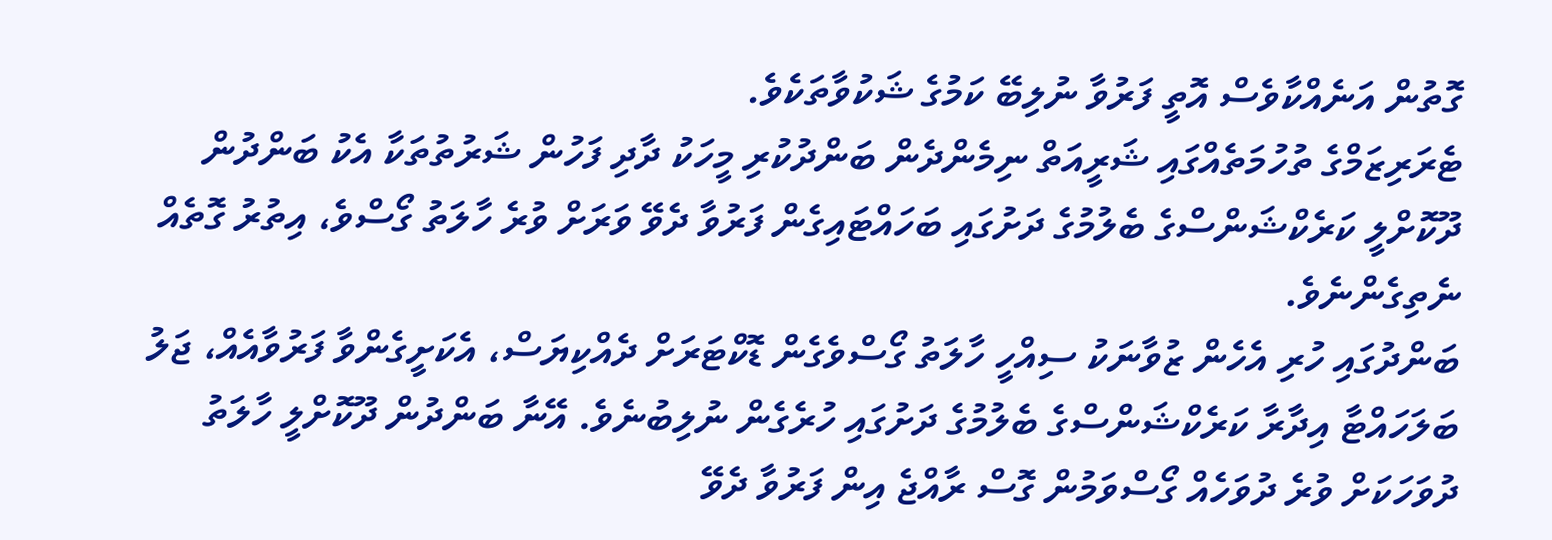ގޮތުން އަނެއްކާވެސް އޮތީ ފަރުވާ ނުލިބޭ ކަމުގެ ޝަކުވާތަކެވެ.
ޓެރަރިޒަމްގެ ތުހުމަތެއްގައި ޝަރީއަތް ނިމެންދެން ބަންދުކުރި މީހަކު ދާދި ފަހުން ޝަރުތުތަކާ އެކު ބަންދުން ދޫކޮށްލީ ކަރެކްޝަންސްގެ ބެލުމުގެ ދަށުގައި ބަހައްޓައިގެން ފަރުވާ ދެވޭ ވަރަށް ވުރެ ހާލަތު ގޯސްވެ، އިތުރު ގޮތެއް ނެތިގެންނެވެ.
ބަންދުގައި ހުރި އެހެން ޒުވާނަކު ސިއްހީ ހާލަތު ގޯސްވެގެން ޑޮކްޓަރަށް ދެއްކިޔަސް، އެކަށީގެންވާ ފަރުވާއެއް، ޖަލު ބަލަހައްޓާ އިދާރާ ކަރެކްޝަންސްގެ ބެލުމުގެ ދަށުގައި ހުރެގެން ނުލިބުނެވެ. އޭނާ ބަންދުން ދޫކޮށްލީ ހާލަތު ދުވަހަކަށް ވުރެ ދުވަހެއް ގޯސްވަމުން ގޮސް ރާއްޖެ އިން ފަރުވާ ދެވޭ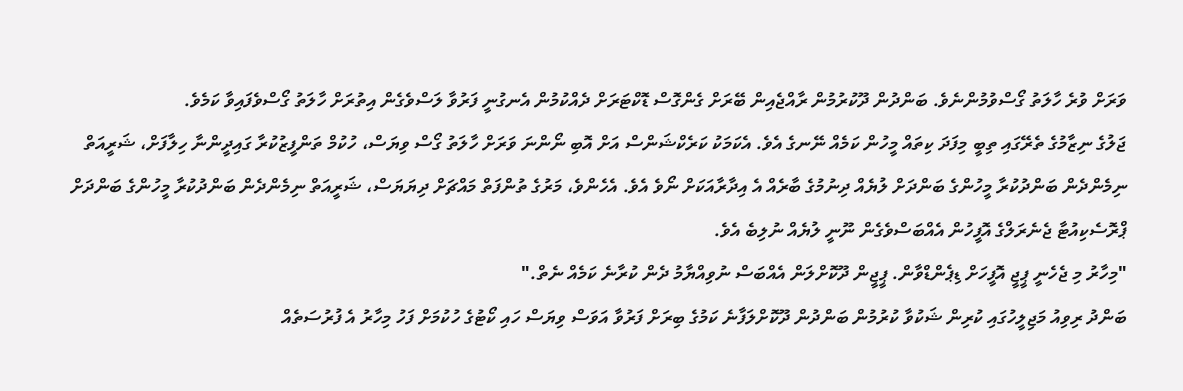ވަރަށް ވުރެ ހާލަތު ގޯސްވުމުންނެވެ. ބަންދުން ދޫކުރުމުން ރާއްޖެއިން ބޭރަށް ގެންގޮސް ޑޮކްޓަރަށް ދެއްކުމުން އެނގުނީ ފަރުވާ ލަސްވެގެން އިތުރަށް ހާލަތު ގޯސްވެފައިވާ ކަމެވެ.
ޖަލުގެ ނިޒާމުގެ ތެރޭގައި ތިބީ މިފަދަ ކިތައް މީހުން ކަމެއް ނޭނގެ އެވެ. އެކަމަކު ކަރެކްޝަންސް އަށް އޮބި ނޯންނަ ވަރަށް ހާލަތު ގޯސް ވިޔަސް، ހުކުމް ތަންފީޒުކުރާ ގައިދީންނާ ހިލާފަށް، ޝަރީއަތް ނިމެންދެން ބަންދުކުރާ މީހުންގެ ބަންދަށް ލުޔެއް ދިނުމުގެ ބާރެއް އެ އިދާރާއަކަށް ނޯވެ އެވެ. އެހެންވެ، މަރުގެ ތުންފަތް މައްޗަށް ދިޔަޔަސް، ޝަރީއަތް ނިމެންދެން ބަންދުކުރާ މީހުންގެ ބަންދަށް ޕްރޮސެކިއުޓާ ޖެނެރަލްގެ އޮފީހުން އެއްބަސްވެގެން ނޫނީ ލުޔެއް ނުލިބެ އެވެ.
"މިހާރު މި ޖެހެނީ ޕީޖީ އޮފީހަށް ޑިޕެންޑްވާން. ޕީޖީން ދޫކޮށްލަން އެއްބަސް ނުވިއްޔާމު ދެން ކުރާނެ ކަމެއް ނެތް."
ބަންދު ރިވިއު މަޖިލީހުގައި ކުރިން ޝަކުވާ ކުރުމުން ބަންދުން ދޫކޮށްލަފާނެ ކަމުގެ ބިރަށް ފަރުވާ އަވަސް ވިޔަސް ހައި ކޯޓުގެ ހުކުމަށް ފަހު މިހާރު އެ ފުރުސަތެއް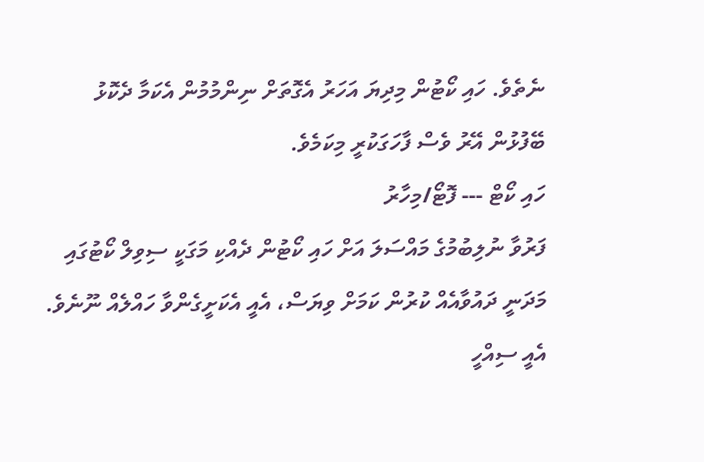ނެތެވެ. ހައި ކޯޓުން މިދިޔަ އަހަރު އެގޮތަށް ނިންމުމުން އެކަމާ ދެކޮޅު ބޭފުޅުން އޭރު ވެސް ފާހަގަކުރީ މިކަމެވެ.
ހައި ކޯޓް --- ފޮޓޯ/މިހާރު
ފަރުވާ ނުލިބުމުގެ މައްސަލަ އަށް ހައި ކޯޓުން ދެއްކި މަގަކީ ސިވިލް ކޯޓުގައި މަދަނީ ދައުވާއެއް ކުރުން ކަމަށް ވިޔަސް، އެއީ އެކަށީގެންވާ ހައްލެއް ނޫނެވެ. އެއީ ސިއްހީ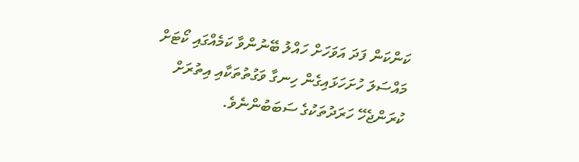ކަންކަން ފަދަ އަވަހަށް ހައްލު ބޭނުންވާ ކަމެއްގައި ކޯޓަށް މައްސަލަ ހުށަހަޅައިގެން ހިނގާ ވަގުތުތަކާއި އިތުރަށް ކުރަންޖެހޭ ހަރަދުތަކުގެ ސަބަބުންނެވެ.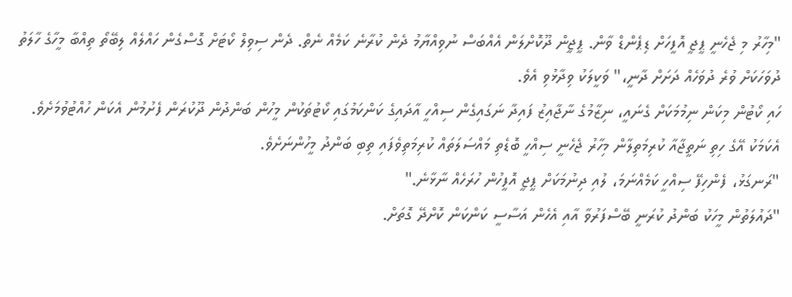"މިހާރު މި ޖެހެނީ ޕީޖީ އޮފީހަށް ޑިޕެންޑް ވާން. ޕީޖީން ދޫކޮށްލަން އެއްބަސް ނުވިއްޔާމު ދެން ކުރާނެ ކަމެއް ނެތް. ދެން ސިވިލް ކޯޓަށް ގޮސްގެން ހައްލެއް ލިބޭތޯ ތިއްބާ މީހާގެ ހާލަތު ދުވަހަކަށް ވުރެ ދުވަހެއް ދަށަށް ދާނީ،" ވަކީލަކު ވިދާޅުވި އެވެ.
ހައި ކޯޓުން މިކަން ނިމުމަކަށް ގެނައީ، ނިޒާމުގެ ނާޖާއިޒު ފައިދާ ނަގައިގެން ސިއްހީ އާދައިގެ ކަންކަމުގައި ކޯޓުތަކުން މީހުން ބަންދުން ދޫކުރަން ފެށުމުން އެކަން ހުއްޓުވުމަށެވެ. އެކަމަކު އޭގެ ހިތި ނަތީޖާއާ ކުރިމަތިލާން މިހާރު ޖެހެނީ ސިއްހީ ބޮޑެތި މައްސަލަތައް ކުރިމަތިވެފައި ތިބި ބަންދު މީހުންނަށެވެ.
"ރަނގަޅު، ފެންހިފޭ ސިއްހީ ކަމެއްނަމަ، ލުއި ދިނުމަކަށް ޕީޖީ އޮފީހުން ހުރަހެއް ނާޅާނެ."
"ދައުލަތުން މީހަކު ބަންދު ކުރަނީ ބޭސްފަރުވާ އާއި އެހެން އަސާސީ ކަންކަން ކޮށްދޭ ގޮތަށް.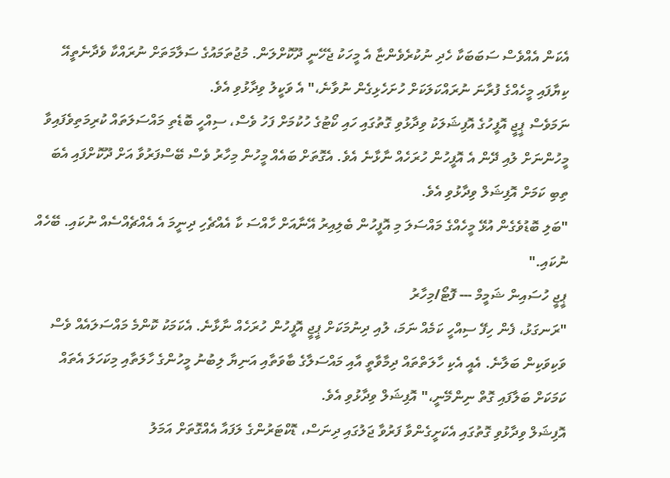އެކަން އެއްވެސް ސަބަބަކާ ހެދި ނުކުރެވެންޏާ އެ މީހަކު ޖެހޭނީ ދޫކޮށްލަން. މުޖުތަމައުގެ ސަލާމަތަށް ނުރައްކާ ވެދާނެތީއޭ ކިޔާފައި މީހެއްގެ ފުރާނަ ނުރައްކަލަކަށް ހުށަހެޅިގެން ނުވާނެ،" އެ ވަކީލު ވިދާޅުވި އެވެ.
ނަމަވެސް ޕީޖީ އޮފީހުގެ އޮފިޝަލަކު ވިދާޅުވި ގޮތުގައި ހައި ކޯޓުގެ ހުކުމަށް ފަހު ވެސް، ސިއްހީ ބޮޑެތި މައްސަލަތައް ކުރިމަތިވެފައިވާ މީހުންނަށް ލުއި ދޭން އެ އޮފީހުން ހުރަހެއް ނާޅާނެ އެވެ. އެގޮތަށް ބައެއް މީހުން މިހާރު ވެސް ބޭސްފަރުވާ އަށް ދޫކޮށްފައި އެބަ ތިބި ކަމަށް އޮފިޝަލް ވިދާޅުވި އެވެ.
"ބަލި ބޮޑުވެގެން އުޅޭ މީހެއްގެ މައްސަލަ މި އޮފީހުން ބެލިއިރު އޭނާއަށް ހާއްސަ ކާ އެއްޗެހި ދިނީމަ އެ އެއްޗެއްސެއް ނުކައި. ބޭހެއް ނުކައި."
ޕީޖީ ހުސައިން ޝަމީމް --- ފޮޓޯ/މިހާރު
"ރަނގަޅު، ފެން ހިފޭ ސިއްހީ ކަމެއް ނަމަ، ލުއި ދިނުމަކަށް ޕީޖީ އޮފީހުން ހުރަހެއް ނާޅާނެ. އެކަމަކު ކޮންމެ މައްސަލައެއް ވެސް ވަކިވަކިން ބަލާނެ. އެއީ އެކި ހާލަތްތައް ދިމާވާތީ އާއި މައްސަލާގެ ބާވަތާއި އަނިޔާ ލިބުނު މީހުންގެ ހާލަތާއި މިކަހަލަ އެތައް ކަމަކަށް ބަލާފައި ގޮތް ނިންމޭނީ،" އޮފިޝަލް ވިދާޅުވި އެވެ.
އޮފިޝަލް ވިދާޅުވި ގޮތުގައި އެކަށީގެންވާ ފަރުވާ ޖަލުގައި ދިނަސް، ޑޮކްޓަރުންގެ ލަފައާ އެއްގޮތަށް އަމަލު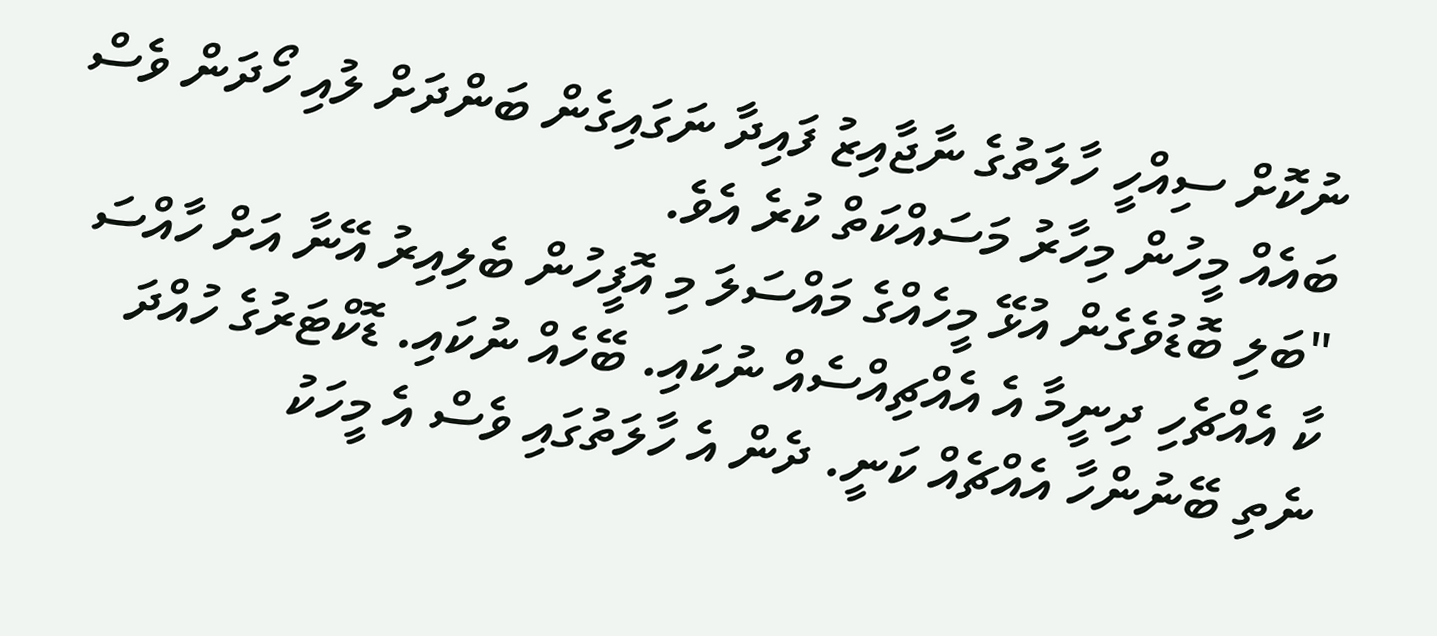ނުކޮށް ސިއްހީ ހާލަތުގެ ނާޖާއިޒު ފައިދާ ނަގައިގެން ބަންދަށް ލުއި ހޯދަން ވެސް ބައެއް މީހުން މިހާރު މަސައްކަތް ކުރެ އެވެ.
"ބަލި ބޮޑުވެގެން އުޅޭ މީހެއްގެ މައްސަލަ މި އޮފީހުން ބެލިއިރު އޭނާ އަށް ހާއްސަ ކާ އެއްޗެހި ދިނީމާ އެ އެއްޗިއްސެއް ނުކައި. ބޭހެއް ނުކައި. ޑޮކްޓަރުގެ ހުއްދަ ނެތި ބޭނުންހާ އެއްޗެއް ކަނީ. ދެން އެ ހާލަތުގައި ވެސް އެ މީހަކު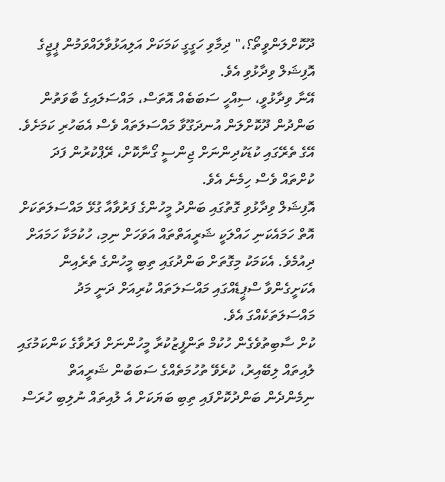ދޫކޮށްލަންވީތޯ؟،" ދިމާވި ހަގީގީ ކަމަކަށް އަލިއަޅުވާލައްވަމުން ޕީޖީގެ އޮފިޝަލް ވިދާޅުވި އެވެ.
އޭނާ ވިދާޅުވީ، ސިއްހީ ސަބަބެއް އޮތަސް، މައްސަލައިގެ ބާވަތުން ބަންދުން ދޫކޮށްލަން އުނދަގޫވާ މައްސަލަތައް ވެސް އެބަހުރި ކަމަށެވެ. އޭގެ ތެރޭގައި ކުޑަކުދިންނަށް ޖިންސީ ގޯނާކޮށް، ރޭޕްކުރުން ފަދަ ކުށްތައް ވެސް ހިމެނެ އެވެ.
އޮފިޝަލް ވިދާޅުވި ގޮތުގައި ބަންދު މީހުންގެ ފަރުވާއާ ގުޅޭ މައްސަލަތަކަށް އޮތް ހަމައެކަނި ހައްލަކީ ޝަރީއަތްތައް އަވަހަށް ނިމި، ހުކުމަކާ ހަމައަށް ދިއުމެވެ. އެކަމަކު މިގޮތަށް ބަންދުގައި ތިބި މީހުންގެ ތެރެއިން އެކަށީގެންވާ ސްޕީޑެއްގައި މައްސަލަތައް ކުރިއަށް ދަނީ މަދު މައްސަލަތަކެއްގަ އެވެ.
ކުށް ސާބިތުވެގެން ހުކުމް ތަންފީޒުކުރާ މީހުންނަށް ފަރުވާގެ ކަންކަމުގައި ލުއިތައް ލިބޭއިރު، ކުރެވޭ ތުހުމަތެއްގެ ސަބަބުން ޝަރީއަތް ނިމެންދެން ބަންދުކޮށްފައި ތިބި ބަޔަކަށް އެ ލުއިތައް ނުލިބި ހުރަސް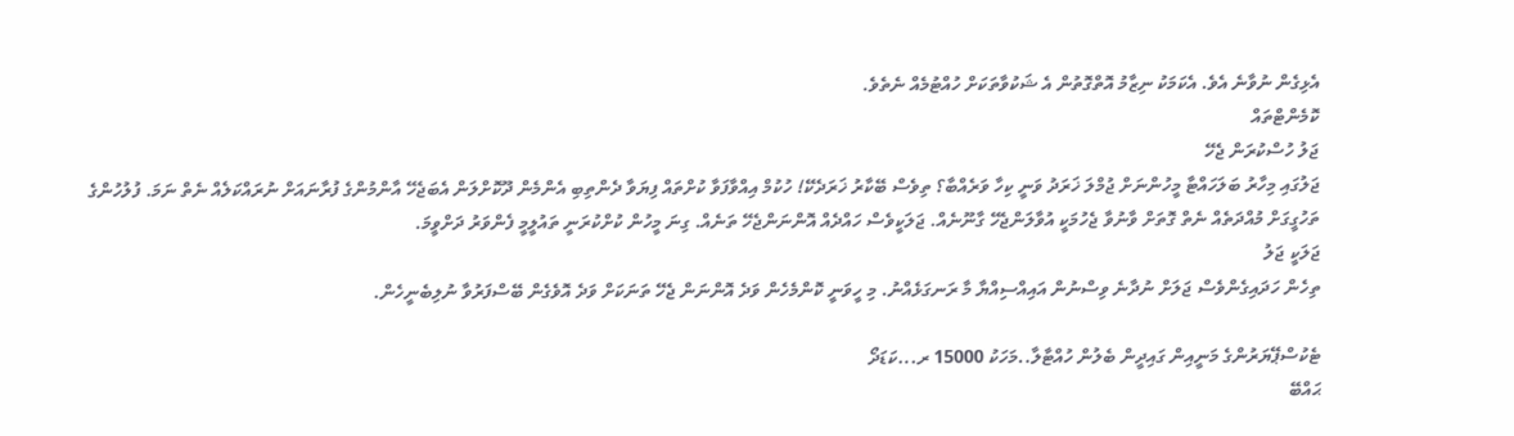އެޅިގެން ނުވާނެ އެވެ. އެކަމަކު ނިޒާމު އޮތްގޮތުން އެ ޝަކުވާތަކަށް ހުއްޓުމެއް ނެތެވެ.
ކޮމެންޓްތައް
ޖަލު ހުސްކުރަން ޖެހޭ
ޖަލުގައި މިހާރު ބަލަހައްޓާ މީހުންނަށް ޖުމްލަ ޚަރަދު ވަނީ ކިހާ ވަރެއްބާ؟ ތިވެސް ބޭކާރު ޚަރަދެކޭ! ހުކުމް އިއްވާފަވާ ކުށްތައް ފިޔަވާ ދެންތިބި އެންމެން ދޫކޮށްލަން އެބަޖެހޭ އާންމުންގެ ފުރާނައަށް ނުރައްކަލެއް ނެތް ނަމަ. ފުލުހުންގެ ތަހުގީގަށް މުއްދަތެއް ނެތް ގޮތަށް ވާނުވާ ޖެހުމަކީ އުވާލަންޖެހޭ ގާނޫނެއް. ޖަލަކީވެސް ހައްދެއް އޮންނަންޖެހޭ ތަނެއް. ގިނަ މީހުން ކުށްކުރަނީ ތައުލީމީ ފެންވަރު ދަށްވީމަ.
ޖަލަކީ ޖަލު
ތިހެން ހަދައިގެންވެސް ޖަލަށް ނުދާނެ ވިސްނުން އައިއްސިއްޔާ މާ ރަނގަޅެއްނު. މި ހީވަނީ ކޮންމެހެން ވަދެ އޮންނަން ޖެހޭ ތަނަކަށް ވަދެ އޮވެގެން ބޭސްފަރުވާ ނުލިބެނީހެން.

ޓެކުސްޕޭޔަރުންގެ މަނީއިން ގައިދީން ބެލުން ހުއްޓާލާ..މަހަކު 15000 ރ...ކަޑަދޯ
ޙައްބޭ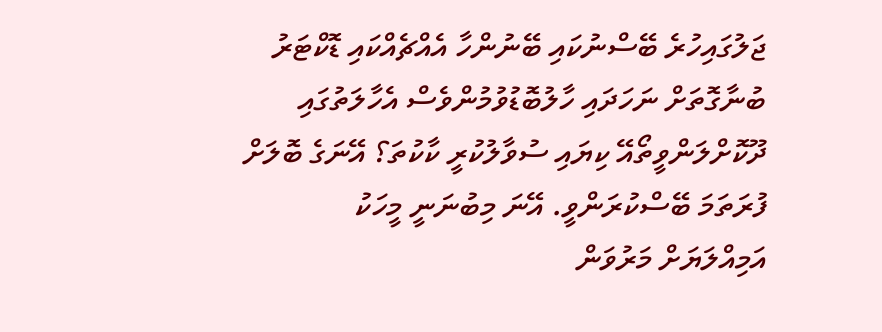ޖަލުގައިހުރެ ބޭސްނުކައި ބޭނުންހާ އެއްޗެއްކައި ޑޮކްޓަރު ބުނާގޮތަށް ނަހަދައި ހާލުބޮޑުވުމުންވެސް އެހާލަތުގައި ދޫކޮށްލަންވީތޯއޭ ކިޔައި ސުވާލުކުރީ ކާކުތަ؟ އޭނަގެ ބޮލަށް ފުރަތަމަ ބޭސްކުރަންވީ. އޭނަ މިބުނަނީ މީހަކު އަމިއްލަޔަށް މަރުވަން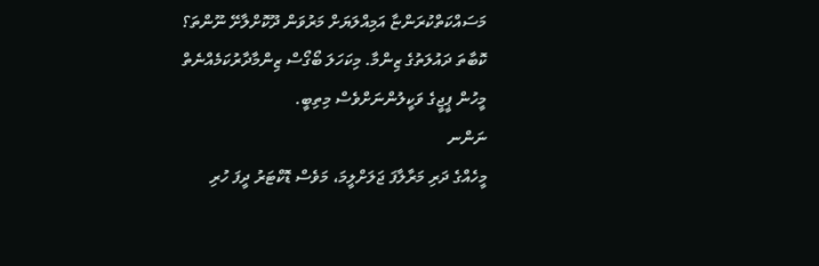މަސައްކަތްކުރަންޏާ އަމިއްލަޔަށް މަރުވަން ދޫކޮށްލާށޭ ނޫންތަ؟ ކޮބާތަ ދައުލަތުގެ ޒިންމާ. މިކަހަލަ ބޯގޯސް ޒިންމާދާރުކަމެއްނެތް މީހުން ޕީޖީގެ ވަކީލުންނަށްވެސް މިތިބީ.
ނަންނ
މީހެއްގެ ދަރި މަރާލާފަ ޖަލަށްލީމަ، މަވެސް ޑޮކްޓަރު ދީފަ ހުރި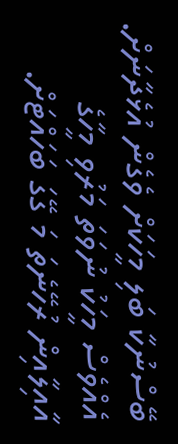ބޭސްނުކާ ބަލި މީހަކަށް ވެގެން އުޅެދާނަށް. އެއްވެސް މީހަކު ނުވަތަ މަރުވި މީހާގެ އާއިލާއިން ރުހޭނެތަ މަ ގޭގަ ބަހައްޓަށް.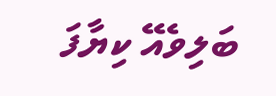ބަލިވެއޭ ކިޔާފަ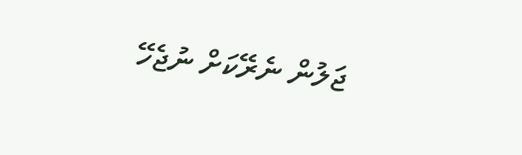ޖަލުން ނެރޭކަށް ނުޖެހޭ